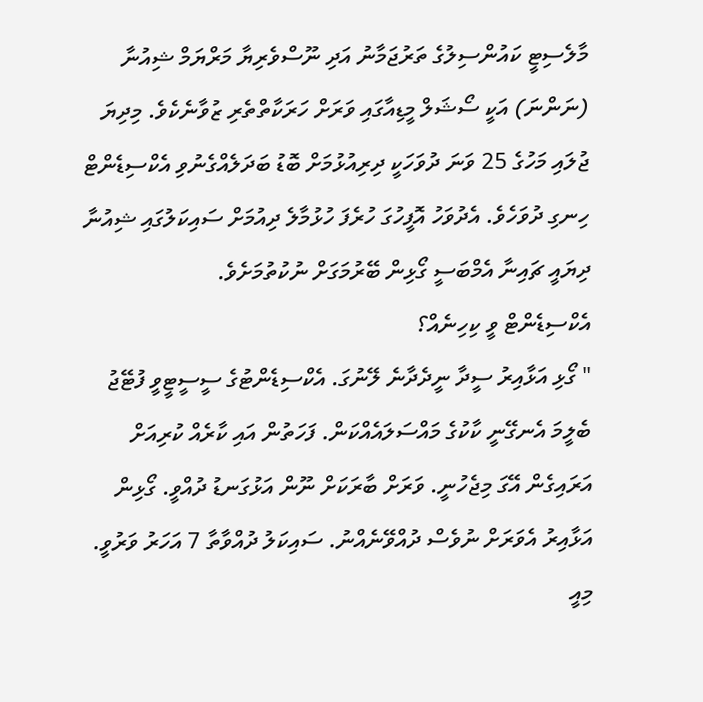މާލެސިޓީ ކައުންސިލުގެ ތަރުޖަމާނު އަދި ނޫސްވެރިޔާ މަރްޔަމް ޝިއުނާ (ނަންނަ) އަކީ ސޯޝަލް މީޑިއާގައި ވަރަށް ހަރަކާތްތެރި ޒުވާނެކެވެ. މިދިޔަ ޖުލައި މަހުގެ 25 ވަނަ ދުވަހަކީ ދިރިއުޅުމަށް ބޮޑު ބަދަލެއްގެނުވި އެކްސިޑެންޓް ހިނގި ދުވަހެވެ. އެދުވަހު އޮފީހުގަ ހުރެފަ ހުޅުމާލެ ދިއުމަށް ސައިކަލުގައި ޝިއުނާ ދިޔައީ ޗައިނާ އެމްބަސީ ގޯޅިން ބޭރުމަގަށް ނުކުތުމަށެވެ.
އެކްސިޑެންޓް ވީ ކިހިނެއް؟
" ގޯޅި އަޅާއިރު ސީދާ ނީދެދާނެ ލޭނުގަ. އެކްސިޑެންޓުގެ ސީސީޓީވީ ފުޓޭޖު ބެލީމަ އެނގޭނީ ކާކުގެ މައްސަލައެއްކަން. ފަހަތުން އައި ކާރެއް ކުރިއަށް އަރައިގެން އޭގަ މިޖެހުނީ. ވަރަށް ބާރަކަށް ނޫން އަޅުގަނޑު ދުއްވީ. ގޯޅިން އަޅާއިރު އެވަރަށް ނުވެސް ދުއްވޭނެއްނު. ސައިކަލު ދުއްވާތާ 7 އަހަރު ވަރުވީ. މިއީ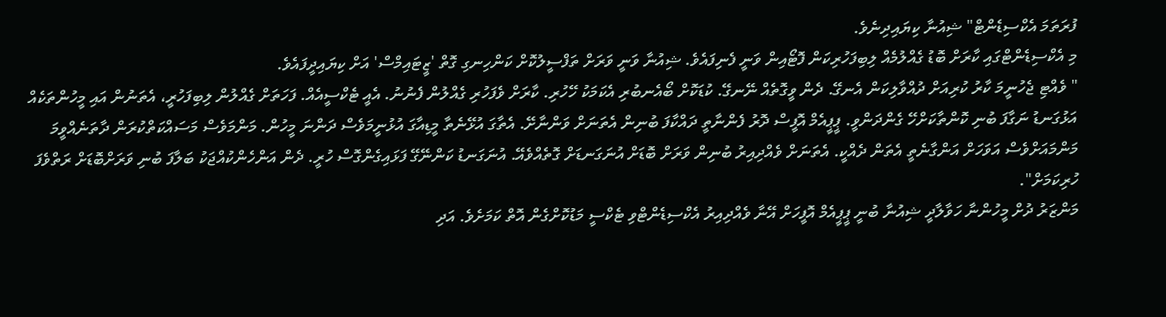ފުރަތަމަ އެކްސިޑެންޓް" ޝިއުނާ ކިޔައިދިނެވެ.
މި އެކްސިޑެންޓްގައި ކާރަށް ބޮޑު ގެއްލުމެއް ލިބިފަހުރިކަން ފޮޓޯއިން ވަނީ ފެނިފައެވެ. ޝިއުނާ ވަނީ ވަރަށް ތަފްސީލުކޮށް ކަންހިނގި ގޮތް 'ޒީޓައިމްސް' އަށް ކިޔައިދީފައެވެ.
" ވެއްޓި ޖެހުނީމަ ކާރު ކުރިއަށް ދުއްވާލިކަން އެނގޭ. ދެން ވީގޮތެއް ނޭނގޭ. ކުޑަކޮށް ބޯއެނބުރި އެކަމަކު ހޭހުރި. ކާރަށް ވެފަހުރި ގެއްލުން ފެނުނު. އެއީ ޓެކްސީއެއް. ފަހަތަށް ގެއްލުން ލިބިފަހުރީ، އެތަނުން އައި މީހުންތަކެއް އަޅުގަނޑު ނަގާފަ ބުނި ކޮންތާކަށްހޭ ގެންދަންވީ. ޕީޕީއެމް އޮފީސް ދޮރު ފެންނާތީ ދައްކާފަ ބުނިން އެތަނަށް ވަންނާށޭ. އެތާގަ އުޅޭނެތާ މީޑިއާގަ އުޅުނީމަވެސް ދަންނަ މީހުން. މަންމަވެސް މަސައްކަތްކުރަން ދާތަނެއްވީމަ މަންމައަށްވެސް އަވަހަށް އަންގާނެތީ އެތަން ދެއްކީ. އެތަނަށް ވެއްދިއިރު ބުނިން ވަރަށް ބޮޑަށް އުނަގަނޑަށް ގޮތެއްވެއޭ. އުނަގަނޑު ކަންނޭގޭ ފަޅައިގެންގޮސް ހުރީ. ދެން އަންހެންކުއްޖަކު ބަލާފަ ބުނި ވަރަށްބޮޑަށް ރަތްވެފަ ހުރިކަމަށް".
މަންޒަރު ދުށް މީހުންނާ ހަވާލާދީ ޝިއުނާ ބުނީ ޕީޕީއެމް އޮފީހަށް އޭނާ ވެއްދިއިރު އެކްސިޑެންޓްވި ޓެކްސީ މަޑުކޮށްގެން އޮތް ކަމަށެވެ. އަދި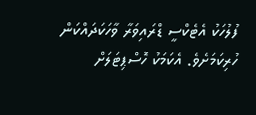ފުލުހަކު އެޓެކްސީ ޑްރައިވަރާ ވާހަކަދައްކަން ހުރިކަމަށެވެ. އެކަމަކު ހޮސްޕިޓަލަށް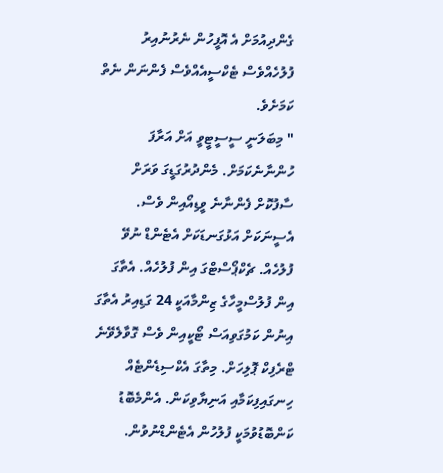ގެންދިއުމަށް އެ އޮފީހުން ނެރުނުއިރު ފުލުހެއްވެސް ޓެކްސީއެއްވެސް ފެންނަން ނެތް ކަމަށެވެ.
" މިބަލަނީ ސީސީޓީވީ އަށް އަރާފަ ހުންނާނެކަމަށް. މެންދުރުގަޑީގަ ވަރަށް ސާފުކޮށް ފެންނާނެ ވީޑިއޯއިން ވެސް. އެސީނަކަށް އަޅުގަނޑަކަށް އެޓެންޑް ނުވޭ ފުލުހެއް. ޗެކްޕޯސްޓްގަ އިން ފުލުހެއް. އެތާގަ އިން ފުލުސްމީހާގެ ޒިންމާއަކީ 24 ގަޑިއިރު އެތާގަ އިނުން ކަމުގަވިއަސް ޓޯކީއިން ވެސް ގޮވާލެވޭނެ ޓްރެފިކް ޕޮލިހަށް. މިތާގަ އެކްސިޑެންޓެއް ހިނގައިފިކަމާއި އަނިޔާވިކަން. އެންމެބޮޑު ކަންބޮޑުވުމަކީ ފުލުހުން އެޓެންޑްނުވުން.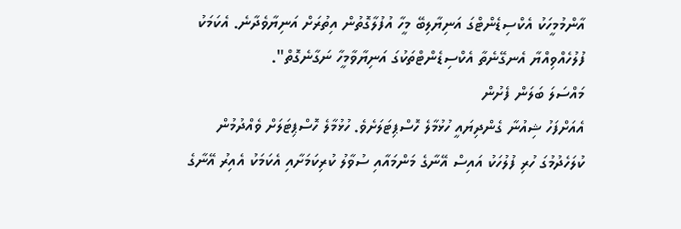އާންމުމީހަކު އެކްސިޑެންޓްގަ އަނިޔާލިބޭ މީހާ އުފުލާގޮތުން އިތުރަށް އަނިޔާވެދާނެ. އެކަމަކު ފުލުހެއްވިއްޔާ އެނގޭނެތާ އެކްސިޑެންޓްތަކުގަ އަނިޔާވާމީހާ ނަގާނެގޮތް".
މައްސަލަ ބަލަން ފެށުން
އެއަށްފަހު ޝިއުނާ ގެންދިޔައީ ހުޅުމާލެ ހޮސްޕިޓަލަށެވެ. ހުޅުމާލެ ހޮސްޕިޓަލަށް ވެއްދުމުން ކުލަހެދުމުގަ ހުރި ފުލުހަކު އައިސް އޭނާގެ މަންމައާއި ސުވާލު ކުރިކަމަށާއި އެކަމަކު އެއިރު އޭނާގެ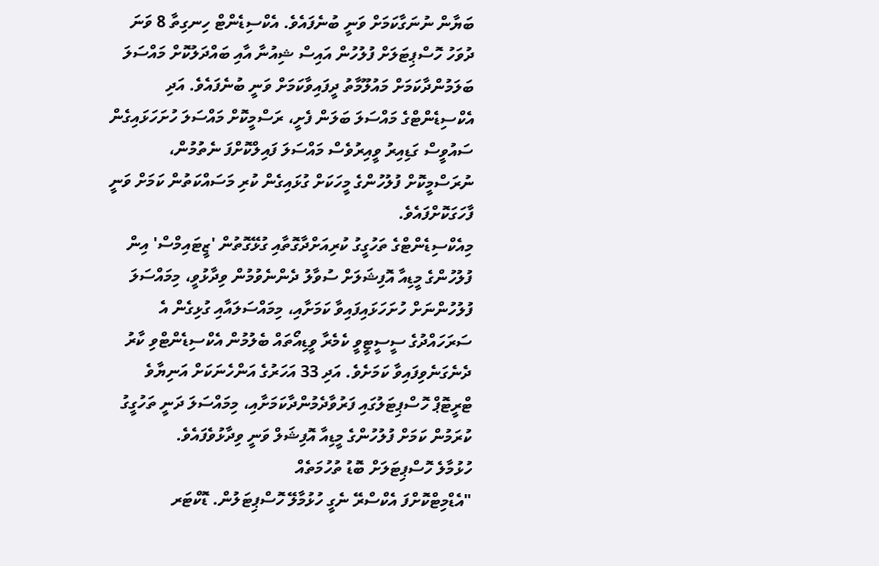ބަޔާން ނުނަގާކަމަށް ވަނީ ބުނެފައެވެ. އެކްސިޑެންޓް ހިނގިތާ 8 ވަނަ ދުވަހު ހޮސްޕިޓަލަށް ފުލުހުން އައިސް ޝިއުނާ އާއި ބައްދަލުކޮށް މައްސަލަ ބަލަމުންދާކަމަށް މައުލޫމާތު ދީފައިވާކަމަށް ވަނީ ބުނެފައެވެ. އަދި އެކްސިޑެންޓްގެ މައްސަލަ ބަލަން ފެށީ، ރަސްމީކޮށް މައްސަލަ ހުށަހަޅައިގެން ސައުވީސް ގަޑިއިރު ވީއިރުވެސް މައްސަލަ ފައިލްކޮށްފަ ނެތުމުން، ނުރަސްމީކޮށް ފުލުހުންގެ މީހަކަށް ގުޅައިގެން ކުރި މަސައްކަތުން ކަމަށް ވަނީ ފާހަގަކޮށްފައެވެ.
މިއެކްސިޑެންޓްގެ ތަހުގީގު ކުރިއަށްދާގޮތާއި ގުޅޭގޮތުން 'ޒީޓައިމްސް' އިން ފުލުހުންގެ މީޑިއާ އޮފިޝަލަށް ސުވާލު ދެންނެވުމުން ވިދާޅުވީ، މިމައްސަލަ ފުލުހުންނަށް ހުށަހަޅައިފައިވާ ކަމަށާއި، މިމައްސަލައާއި ގުޅިގެން އެ ސަރަހައްދުގެ ސީސީޓީވީ ކެމެރާ ވީޑިއޯތައް ބެލުމުން އެކްސިޑެންޓްވި ކާރު ދެނެގަނެވިފައިވާ ކަމަށެވެ. އަދި 33 އަހަރުގެ އަންހެނަކަށް އަނިޔާވެ ޓްރީޓޮޕް ހޮސްޕިޓަލުގައި ފަރުވާދެމުންދާކަމަށާއި، މިމައްސަލަ ދަނީ ތަހުގީގު ކުރަމުން ކަމަށް ފުލުހުންގެ މީޑިއާ އޮފިޝަލް ވަނީ ވިދާޅުވެފައެވެ.
ހުޅުމާލެ ހޮސްޕިޓަލަށް ބޮޑު ތުހުމަތެއް
"އެޑްމިޓްކޮށްފަ އެކްސްރޭ ނެގީ ހުޅުމާލޭ ހޮސްޕިޓަލުން. ޑޮކްޓަރ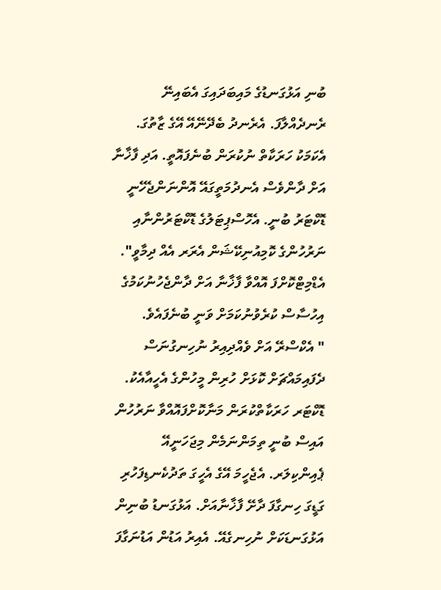ބުނި އަޅުގަނޑުގެ މައިބަދައިގަ އެބައިނޭ ރެނދެއްލާފަ. އެރެނދު ބެދޭނޭއޭ އޭގެ ޒާތުގަ. އެކަމަކު ހަރަކާތް ނުކުރަން ބުނެފައޮތީ. އަދި ފާޚާނާ އަށް ދާންވެސް އެނދުމަތީގައޭ އޮންނަންޖެހޭނީ ޑޮކްޓަރު ބުނީ. އެހޮސްޕިޓަލުގެ ޑޮކްޓަރުންނާއި ނަރުހުންގެ ކޮމިއުނިކޭޝަން އެރަރ އެއް ދިމާވީ".
އެޑްމިޓްކޮށްފަ އޮއްވާ ފާޚާނާ އަށް ދާންޖެހުނުކަމުގެ އިހުސާސް ކުރެވުނުކަމަށް ވަނީ ބުނެފައެވެ.
" އެކްސްރޭ އަށް ވެއްދިއިރު ނުހިނގުނަސް ދެފައިމައްޗަށް ކޮޅަށް ހުރިން މީހުންގެ އެހީއާއެކު. ޑޮކްޓަރ ހަރަކާތްކުރަން މަނާކޮށްފައޮއްވާ ނަރުހުން އައިސް ބުނީ ތިމަންނަމެން މިޖަހަނީއޭ ޕެއިންކިލަރ. އެޖެހީމަ އޭގެ އެހީގަ ތަދުކެނޑިފަހުރި ގަޑީގަ ހިނގާފަ ދާށޭ ފާޚާނާއަށް. އަޅުގަނޑު ބުނިން އަޅުގަނޑަކަށް ނުހިނގެއޭ. އެއިރު އަޑުން އަޑުނަގާފަ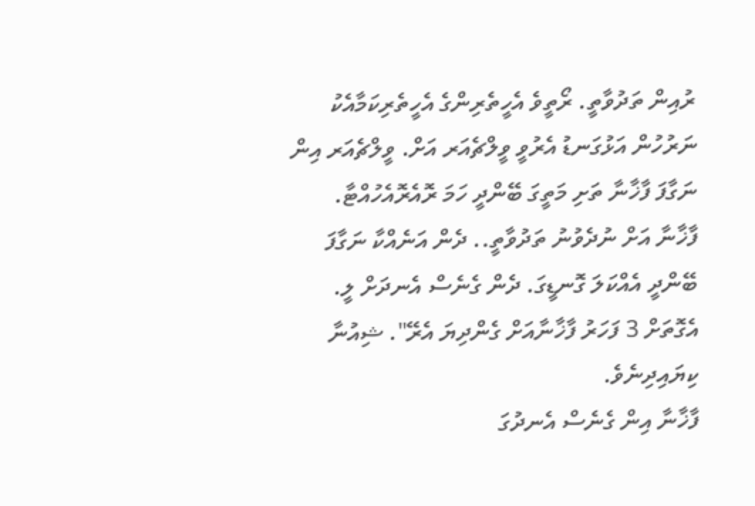ރުއިން ތަދުވާތީ. ރޯތީވެ އެހީތެރިންގެ އެހީތެރިކަމާއެކު ނަރުހުން އަޅުގަނޑު އެރުވީ ވީލްޗެއަރ އަށް. ވީލްޗެއަރ އިން ނަގާފަ ފާޚާނާ ތަށި މަތީގަ ބޭންދީ ހަމަ ރޮއެރޮއެހުއްޓާ. ފާޚާނާ އަށް ނުދެވުނު ތަދުވާތީ.. ދެން އަނެއްކާ ނަގާފަ ބޭންދީ އެއްކަލަ ގޮނޑީގަ. ދެން ގެނެސް އެނދަށް ލީ. އެގޮތަށް 3 ފަހަރު ފާޚާނާއަށް ގެންދިޔަ އެރޭ". ޝިއުނާ ކިޔައިދިނެވެ.
ފާޚާނާ އިން ގެނެސް އެނދުގަ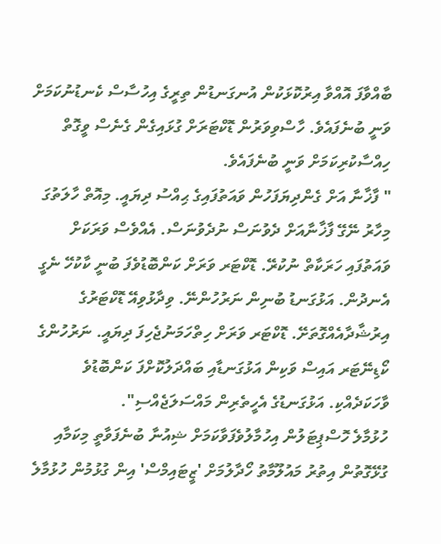ބާއްވާފަ އޮއްވާ އިރުކޮޅަކުން އުނގަނޑުން ތިރީގެ އިހުސާސް ކެނޑުނުކަމަށް ވަނީ ބުނެފައެވެ. ހާސްވިވަރުން ޑޮކްޓަރަށް ގުޅައިގެން ގެނެސް ވީގޮތް ހިއްސާކުރިކަމަށް ވަނީ ބުނެފައެވެ.
" ފާޚާނާ އަށް ގެންދިޔަފަހުން ވައަތުފައިގެ ޙިއްސު ދިޔައީ. މިއޮތް ހާލަތުގަ މިހާރު ނޭގޭ ފާޚާނާއަށް ދެވުނަސް ނުދެވުނަސް. އެއްވެސް ވަރަކަށް ވައަތުފައި ހަރަކާތް ނުކުރޭ. ޑޮކްޓަރ ވަރަށް ކަންބޮޑުވެފަ ބުނީ ކާކުހޭ ނެގީ އެނދުން. އަޅުގަނޑު ބުނިން ނަރުހުންނޭ. ވިދާޅުވިއޭ ޑޮކްޓަރުގެ އިރުޝާދާއެއްގޮތަށޭ. ޑޮކްޓަރ ވަރަށް ހިތްހަމަނުޖެހިފަ ދިޔައީ. ނަރުހުންގެ ކޯޑިނޭޓަރ އައިސް ވަކިން އަޅުގަނޑާއި ބައްދަލުކޮށްފަ ކަންބޮޑުވެ ވާހަކަދެއްކި. އަޅުގަނޑުގެ އެހީތެރިން މައްސަލަޖެއްސި".
ހުޅުމާލެ ހޮސްޕިޓަލުން އިހުމާލުވެފަވާކަމަށް ޝިއުނާ ބުނެފަވާތީ މިކަމާއި ގުޅޭގޮތުން އިތުރު މައުލޫމާތު ހޯދާލުމަށް 'ޒީޓައިމްސް' އިން ގުޅުމުން ހުޅުމާލެ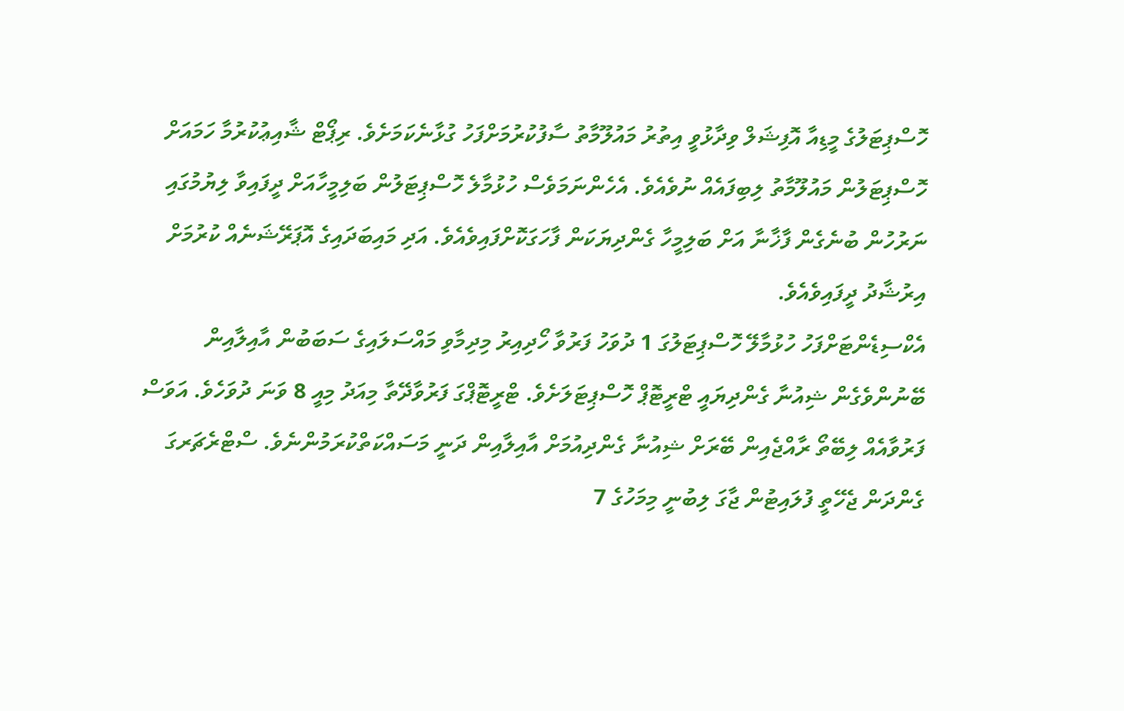ހޮސްޕިޓަލުގެ މީޑިއާ އޮފިޝަލް ވިދާޅުވީ އިތުރު މައުލޫމާތު ސާފުކުރުމަށްފަހު ގުޅާނެކަމަށެވެ. ރިޕޯޓް ޝާއިޢުކުރުމާ ހަމައަށް ހޮސްޕިޓަލުން މައުލޫމާތު ލިބިފައެއް ނުވެއެވެ. އެހެންނަމަވެސް ހުޅުމާލެ ހޮސްޕިޓަލުން ބަލިމީހާއަށް ދީފައިވާ ލިޔުމުގައި ނަރުހުން ބުނެގެން ފާޚާނާ އަށް ބަލިމީހާ ގެންދިޔަކަން ފާހަގަކޮށްފައިވެއެވެ. އަދި މައިބަދައިގެ އޮޕަރޭޝަނެއް ކުރުމަށް އިރުޝާދު ދީފައިވެއެވެ.
އެކްސިޑެންޓަށްފަހު ހުޅުމާލޭ ހޮސްޕިޓަލުގަ 1 ދުވަހު ފަރުވާ ހޯދިއިރު މިދިމާވި މައްސަލައިގެ ސަބަބުން އާއިލާއިން ބޭނުންވެގެން ޝިއުނާ ގެންދިޔައީ ޓްރީޓޮޕް ހޮސްޕިޓަލަށެވެ. ޓްރީޓޮޕްގަ ފަރުވާދޭތާ މިއަދު މިއީ 8 ވަނަ ދުވަހެވެ. އަވަސް ފަރުވާއެއް ލިބޭތޯ ރާއްޖެއިން ބޭރަށް ޝިއުނާ ގެންދިއުމަށް އާއިލާއިން ދަނީ މަސައްކަތްކުރަމުންނެވެ. ސްޓްރެޗަރގަ ގެންދަން ޖެހޭތީ ފުލައިޓުން ޖާގަ ލިބުނީ މިމަހުގެ 7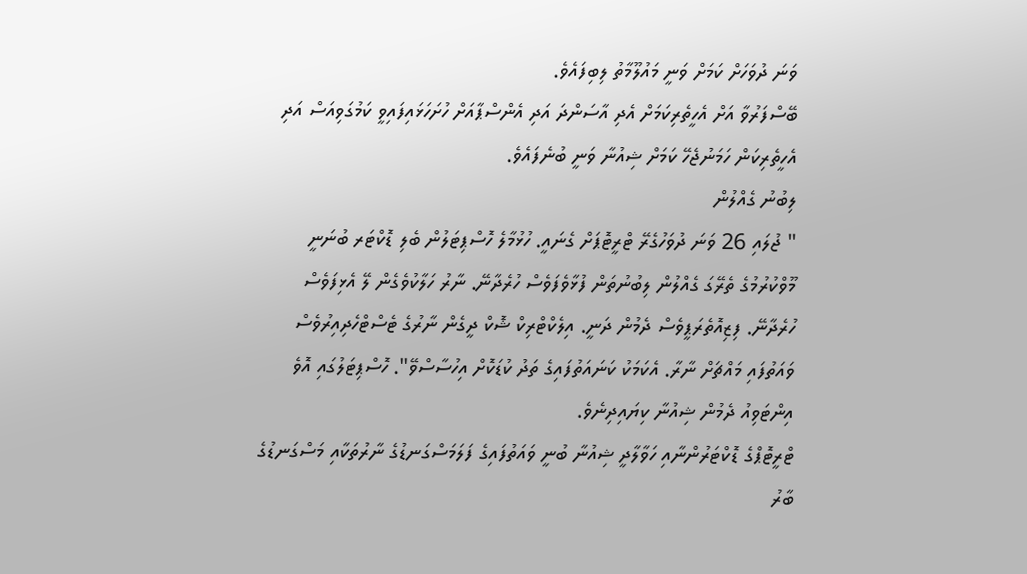ވަނަ ދުވަހަށް ކަމަށް ވަނީ މައުލޫމާތު ލިބިފައެވެ.
ބޭސްފަރުވާ އަށް އެހީތެރިކަމަށް އެދި އާސަންދަ އަދި އެންސްޕާއަށް ހުށަހަޅައިފައިވީ ކަމުގަވިއަސް އަދި އެހީތެރިކަން ހަމަނުޖެހޭ ކަމަށް ޝިއުނާ ވަނީ ބުނެފައެވެ.
ލިބުނު ގެއްލުން
" ޖުލައި 26 ވަނަ ދުވަހުގެރޭ ޓްރީޓޮޕަށް ގެނައީ. ހުޅުމާލެ ހޮސްޕިޓަލުން ބެލި ޑޮކްޓަރ ބުނަނީ މޫވްކުރުމުގެ ތެރޭގަ ގެއްލުން ލިބުނުތަން ފުޅާވެފަވެސް ހުރެދާނޭ. ނާރު ހަލާކުވެގެން ލޭ އެޅިފަވެސް ހުރެދާނޭ. ފިޒިއޮތެރަޕީވެސް ދެމުން ދަނީ. އިލެކްޓްރިކް ޝޮކް ދީގެން ނާރުގެ ޓެސްޓްހެދިއިރުވެސް ވައަތުފައި މައްޗަށް ނާރާ. އެކަމަކު ކަނައަތުފައިގެ ތަދު ކުޑަކޮށް އިހުސާސްވޭ". ހޮސްޕިޓަލުގައި އޮވެ އިންޓަވިއު ދެމުން ޝިއުނާ ކިޔައިދިނެވެ.
ޓްރީޓޮޕްގެ ޑޮކްޓަރުންނާއި ހަވާލާދީ ޝިއުނާ ބުނީ ވައަތުފައިގެ ފަލަމަސްގަނޑުގެ ނާރުތަކާއި މަސްގަނޑުގެ ބާރު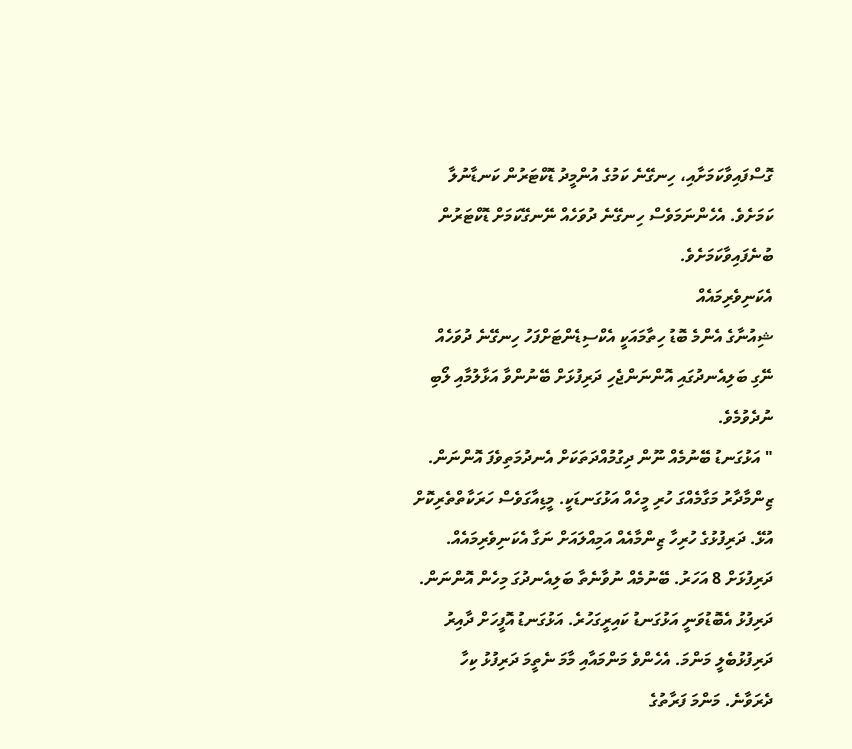ގޮސްފައިވާކަމަށާއި، ހިނގޭނެ ކަމުގެ އުންމީދު ޑޮކްޓަރުން ކަނޑާނުލާ ކަމަށެވެ. އެހެންނަމަވެސް ހިނގޭނެ ދުވަހެއް ނޭނގޭކަމަށް ޑޮކްޓަރުން ބުނެފައިވާކަމަށެވެ.
އެކަނިވެރިމައެއް
ޝިއުނާގެ އެންމެ ބޮޑު ހިތާމައަކީ އެކްސިޑެންޓަށްފަހު ހިނގޭނެ ދުވަހެއް ނޭގި ބަލިއެނދުގައި އޮންނަންޖެހި ދަރިފުޅަށް ބޭނުންވާ އަޅާލުމާއި ލޯބި ނުދެވުމެވެ.
" އަޅުގަނޑު ބޭނުމެއް ނޫން ދިގުމުއްދަތަކަށް އެނދުމަތިވެފަ އޮންނަން. ޒިންމާދާރު މަގާމެއްގަ ހުރި މީހެއް އަޅުގަނޑަކީ. މީޑިއާގަވެސް ހަރަކާތްތެރިކޮށް އުޅޭ. ދަރިފުޅުގެ ހުރިހާ ޒިންމާއެއް އަމިއްލައަށް ނަގާ އެކަނިވެރިމައެއް. ދަރިފުޅަށް 8 އަހަރު. ބޭނުމެއް ނުވާނެތާ ބަލިއެނދުގަ މިހެން އޮންނަން. ދަރިފުޅު އެބޮޑުވަނީ އަޅުގަނޑު ކައިރީގަހުރެ. އަޅުގަނޑު އޮފީހަށް ދާއިރު ދަރިފުޅުބެލީ މަންމަ. އެހެންވެ މަންމައާއި މާމަ ނެތީމަ ދަރިފުޅު ކިހާ ދެރަވާނެ. މަންމަ ފަރާތުގެ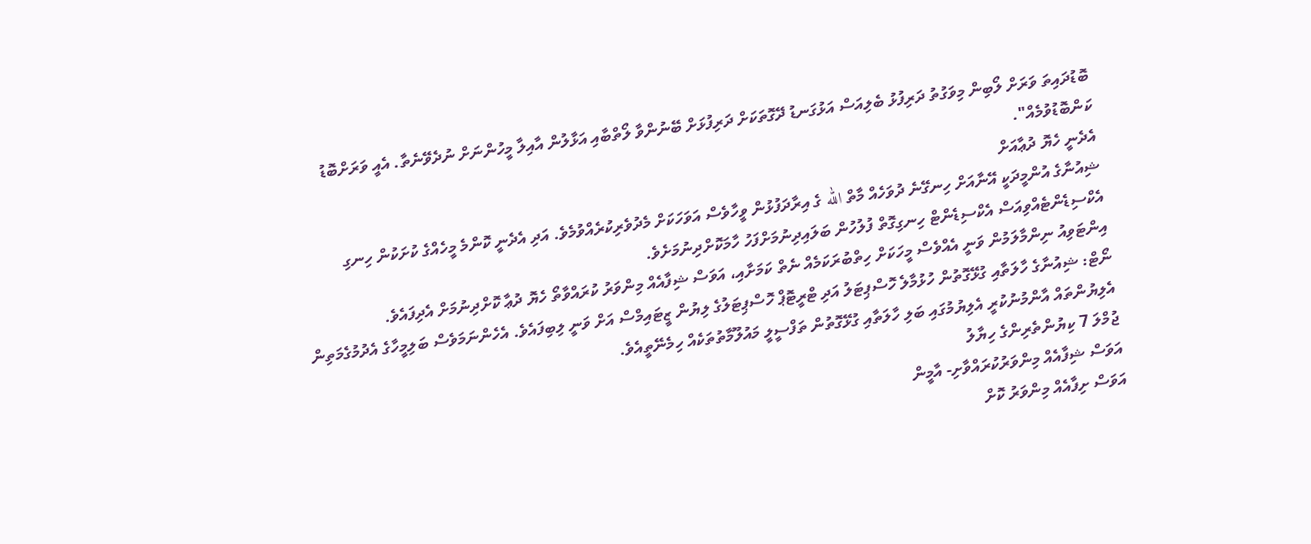ބޮޑުދައިތަ ވަރަށް ލޯބިން މިވަގުތު ދަރިފުޅު ބެލިއަސް އަޅުގަނޑު ދޭގޮތަކަށް ދަރިފުޅަށް ބޭނުންވާ ލޯތްބާއި އަޅާލުން އާއިލާ މީހުންނަށް ނުދެވޭނެތާ. އެއީ ވަރަށްބޮޑު ކަންބޮޑުވުމެއް".
އެދެނީ ހެޔޮ ދުޢާއަށް
ޝިއުނާގެ އުންމީދަކީ އޭނާއަށް ހިނގޭނެ ދުވަހެއް މާތް الله ގެ އިރާދަފުޅުން ވީހާވެސް އަވަހަކަށް މެދުވެރިކުރެއްވުމެވެ. އަދި އެދެނީ ކޮންމެ މީހެއްގެ ކުށަކުން ހިނގި އެކްސިޑެންޓެއްވިއަސް އެކްސިޑެންޓް ހިނގިގޮތް ފުލުހުން ބަލައިދިނުމަށްފަހު ހާމަކޮށްދިނުމަށެވެ.
އިންޓަވިއު ނިންމާލަމުން ވަނީ އެއްވެސް މީހަކަށް ހިތްބުރަކަމެއް ނެތް ކަމަށާއި، އަވަސް ޝިފާއެއް މިންވަރު ކުރައްވާތޯ ހެޔޮ ދުޢާ ކޮށްދިނުމަށް އެދިފައެވެ.
ނޯޓް: ޝިއުނާގެ ހާލަތާއި ގުޅޭގޮތުން ހުޅުމާލެ ހޮސްޕިޓަލު އަދި ޓްރީޓޮޕް ހޮސްޕިޓަލުގެ ލިޔުން ޒީޓައިމްސް އަށް ވަނީ ލިބިފައެވެ. އެހެންނަމަވެސް ބަލިމީހާގެ އެދުމުގެމަތިން އެލިޔުންތައް އާންމުނުކުރީ އެލިޔުމުގައި ބަލި ހާލަތާއި ގުޅޭގޮތުން ތަފްސީލީ މައުލޫމާތުތަކެއް ހިމެނޭތީއެވެ.
ޖުމްލަ 7 ކިޔުންތެރިންގެ ހިޔާލު
އަވަސް ޝިފާއެއް މިންވަރުކުރައްވާށި- އާމީން
އަވަސް ށިފާއެއް މިންވަރު ކޮށް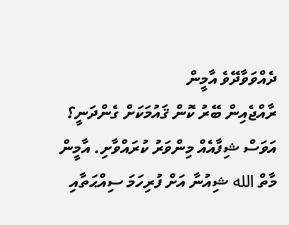ދެއްވަވާދޭވެ އާމީން
ރާއްޖެއިން ބޭރު ކޮން ޤައުމަކަށް ގެންދަނީ؟
އަވަސް ޝިފާއެއް މިންވަރު ކުރައްވާށި. އާމީން
މާތް الله ޝިއުނާ އަށް ފުރިހަމަ ސިއްޙަތާއި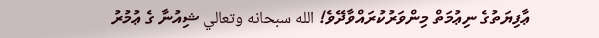ޢާފިޔަތުގެ ނިޢުމަތް މިންވަރުކުރައްވާދޭވެ! الله سبحانه وتعالي ޝިއުނާ ގެ ޢުމުރު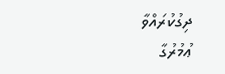ދިގުކުރައްވާ
ޢުމުރުގާ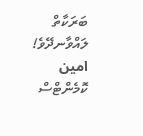ބަރަކާތް ލައްވާނދޭވެ! امين
ކޮމެންޓްސް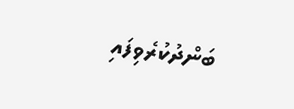ބަންދުކުރެވިފައި